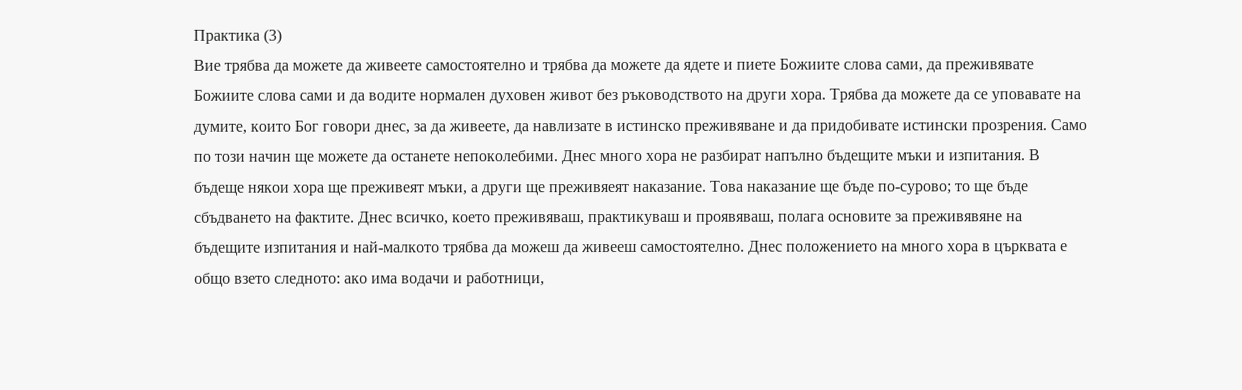Практика (3)
Вие трябва да можете да живеете самостоятелно и трябва да можете да ядете и пиете Божиите слова сами, да преживявате Божиите слова сами и да водите нормален духовен живот без ръководството на други хора. Трябва да можете да се уповавате на думите, които Бог говори днес, за да живеете, да навлизате в истинско преживяване и да придобивате истински прозрения. Само по този начин ще можете да останете непоколебими. Днес много хора не разбират напълно бъдещите мъки и изпитания. В бъдеще някои хора ще преживеят мъки, а други ще преживяеят наказание. Това наказание ще бъде по-сурово; то ще бъде сбъдването на фактите. Днес всичко, което преживяваш, практикуваш и проявяваш, полага основите за преживявяне на бъдещите изпитания и най-малкото трябва да можеш да живееш самостоятелно. Днес положението на много хора в църквата е общо взето следното: ако има водачи и работници,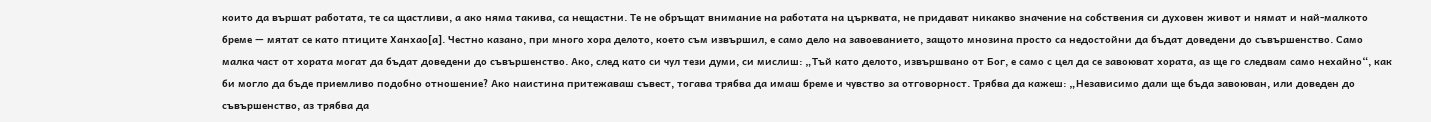които да вършат работата, те са щастливи, а ако няма такива, са нещастни. Те не обръщат внимание на работата на църквата, не придават никакво значение на собствения си духовен живот и нямат и най-малкото бреме — мятат се като птиците Ханхао[а]. Честно казано, при много хора делото, което съм извършил, е само дело на завоеванието, защото мнозина просто са недостойни да бъдат доведени до съвършенство. Само малка част от хората могат да бъдат доведени до съвършенство. Ако, след като си чул тези думи, си мислиш: „Тъй като делото, извършвано от Бог, е само с цел да се завоюват хората, аз ще го следвам само нехайно“, как би могло да бъде приемливо подобно отношение? Ако наистина притежаваш съвест, тогава трябва да имаш бреме и чувство за отговорност. Трябва да кажеш: „Независимо дали ще бъда завоюван, или доведен до съвършенство, аз трябва да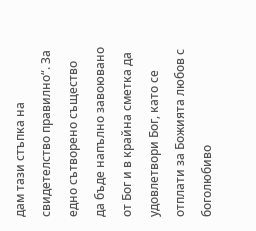дам тази стъпка на свидетелство правилно“. За едно сътворено същество да бъде напълно завоювано от Бог и в крайна сметка да удовлетвори Бог, като се отплати за Божията любов с боголюбиво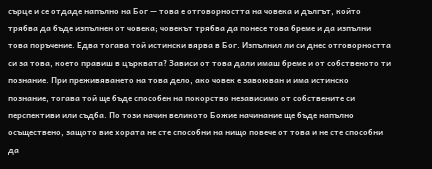сърце и се отдаде напълно на Бог — това е отговорността на човека и дългът, който трябва да бъде изпълнен от човека; човекът трябва да понесе това бреме и да изпълни това поръчение. Едва тогава той истински вярва в Бог. Изпълнил ли си днес отговорността си за това, което правиш в църквата? Зависи от това дали имаш бреме и от собственото ти познание. При преживяването на това дело, ако човек е завоюван и има истинско познание, тогава той ще бъде способен на покорство независимо от собствените си перспективи или съдба. По този начин великото Божие начинание ще бъде напълно осъществено, защото вие хората не сте способни на нищо повече от това и не сте способни да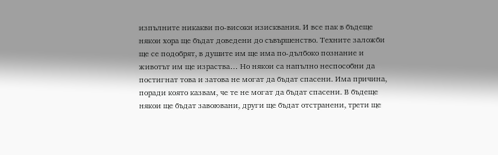изпълните никакви по-високи изисквания. И все пак в бъдеще някои хора ще бъдат доведени до съвършенство. Техните заложби ще се подобрят, в душите им ще има по-дълбоко познание и животът им ще израства… Но някои са напълно неспособни да постигнат това и затова не могат да бъдат спасени. Има причина, поради която казвам, че те не могат да бъдат спасени. В бъдеще някои ще бъдат завоювани, други ще бъдат отстранени, трети ще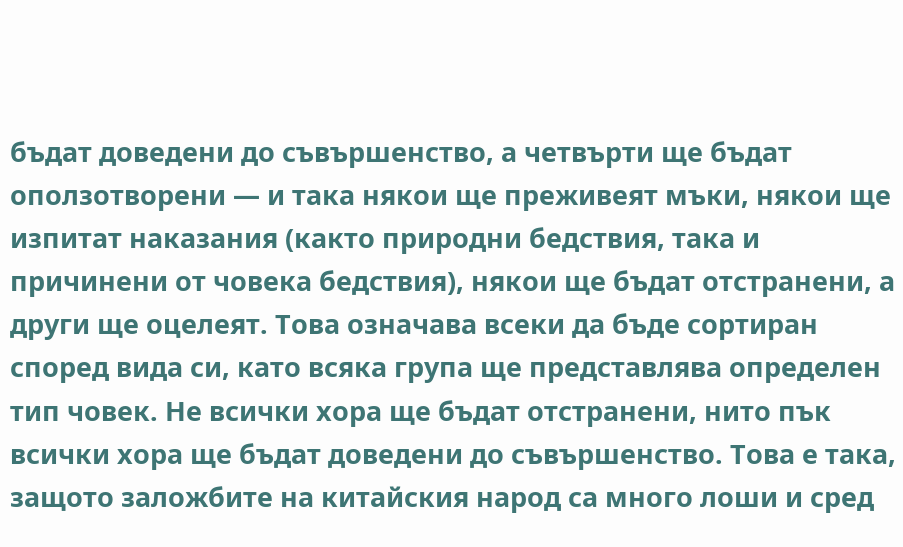бъдат доведени до съвършенство, а четвърти ще бъдат оползотворени — и така някои ще преживеят мъки, някои ще изпитат наказания (както природни бедствия, така и причинени от човека бедствия), някои ще бъдат отстранени, а други ще оцелеят. Това означава всеки да бъде сортиран според вида си, като всяка група ще представлява определен тип човек. Не всички хора ще бъдат отстранени, нито пък всички хора ще бъдат доведени до съвършенство. Това е така, защото заложбите на китайския народ са много лоши и сред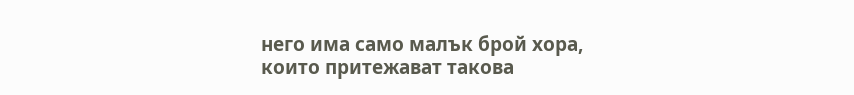него има само малък брой хора, които притежават такова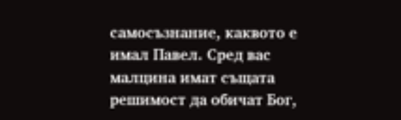самосъзнание, каквото е имал Павел. Сред вас малцина имат същата решимост да обичат Бог,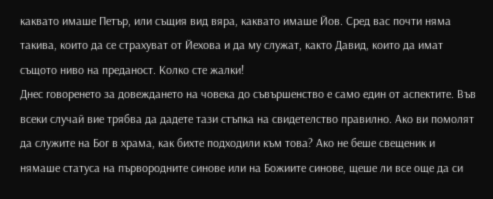каквато имаше Петър, или същия вид вяра, каквато имаше Йов. Сред вас почти няма такива, които да се страхуват от Йехова и да му служат, както Давид, които да имат същото ниво на преданост. Колко сте жалки!
Днес говоренето за довеждането на човека до съвършенство е само един от аспектите. Във всеки случай вие трябва да дадете тази стъпка на свидетелство правилно. Ако ви помолят да служите на Бог в храма, как бихте подходили към това? Ако не беше свещеник и нямаше статуса на първородните синове или на Божиите синове, щеше ли все още да си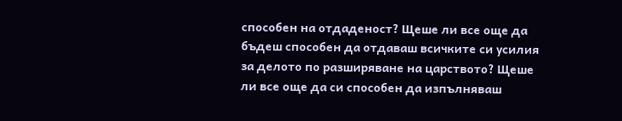способен на отдаденост? Щеше ли все още да бъдеш способен да отдаваш всичките си усилия за делото по разширяване на царството? Щеше ли все още да си способен да изпълняваш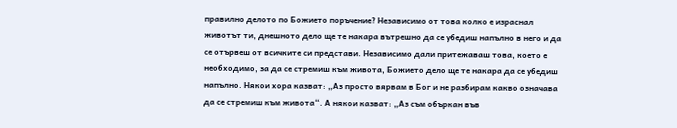правилно делото по Божието поръчение? Независимо от това колко е израснал животът ти, днешното дело ще те накара вътрешно да се убедиш напълно в него и да се отървеш от всичките си представи. Независимо дали притежаваш това, което е необходимо, за да се стремиш към живота, Божието дело ще те накара да се убедиш напълно. Някои хора казват: „Аз просто вярвам в Бог и не разбирам какво означава да се стремиш към живота“. А някои казват: „Аз съм объркан във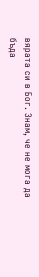вярата си в Бог. Знам, че не мога да бъда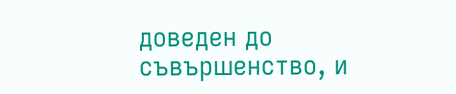доведен до съвършенство, и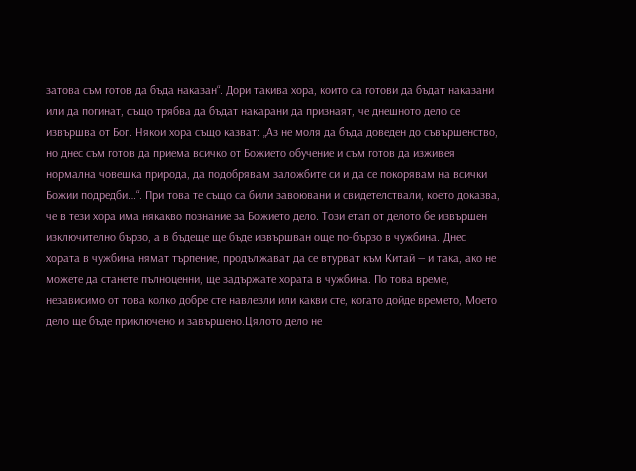затова съм готов да бъда наказан“. Дори такива хора, които са готови да бъдат наказани или да погинат, също трябва да бъдат накарани да признаят, че днешното дело се извършва от Бог. Някои хора също казват: „Аз не моля да бъда доведен до съвършенство, но днес съм готов да приема всичко от Божието обучение и съм готов да изживея нормална човешка природа, да подобрявам заложбите си и да се покорявам на всички Божии подредби…“. При това те също са били завоювани и свидетелствали, което доказва, че в тези хора има някакво познание за Божието дело. Този етап от делото бе извършен изключително бързо, а в бъдеще ще бъде извършван още по-бързо в чужбина. Днес хората в чужбина нямат търпение, продължават да се втурват към Китай — и така, ако не можете да станете пълноценни, ще задържате хората в чужбина. По това време, независимо от това колко добре сте навлезли или какви сте, когато дойде времето, Моето дело ще бъде приключено и завършено.Цялото дело не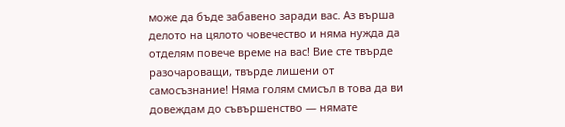може да бъде забавено заради вас. Аз върша делото на цялото човечество и няма нужда да отделям повече време на вас! Вие сте твърде разочароващи, твърде лишени от самосъзнание! Няма голям смисъл в това да ви довеждам до съвършенство — нямате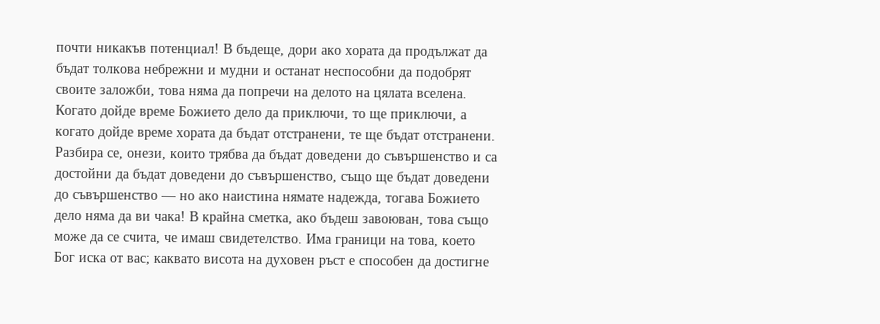почти никакъв потенциал! В бъдеще, дори ако хората да продължат да бъдат толкова небрежни и мудни и останат неспособни да подобрят своите заложби, това няма да попречи на делото на цялата вселена. Когато дойде време Божието дело да приключи, то ще приключи, а когато дойде време хората да бъдат отстранени, те ще бъдат отстранени. Разбира се, онези, които трябва да бъдат доведени до съвършенство и са достойни да бъдат доведени до съвършенство, също ще бъдат доведени до съвършенство — но ако наистина нямате надежда, тогава Божието дело няма да ви чака! В крайна сметка, ако бъдеш завоюван, това също може да се счита, че имаш свидетелство. Има граници на това, което Бог иска от вас; каквато висота на духовен ръст е способен да достигне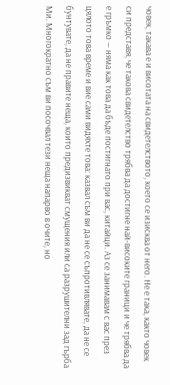човек, такава е и висотата на свидетелството, което се изисква от него. Не е така, както човек си представя, че такова свидетелство трябва да достигне най-високите граници и че трябва да е гръмко — няма как това да бъде постигнато при вас, китайци. Аз се занимавам с вас през цялото това време и вие сами видяхте това: казвал съм ви да не се съпротивлявате, да не се бунтувате, да не правите неща, които предизвикват смущения или са разрушителни зад гърба Ми. Многократно съм ви посочвал тези неща напарво в очите, но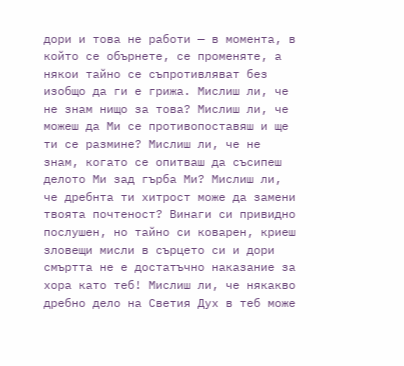дори и това не работи — в момента, в който се обърнете, се променяте, а някои тайно се съпротивляват без изобщо да ги е грижа. Мислиш ли, че не знам нищо за това? Мислиш ли, че можеш да Ми се противопоставяш и ще ти се размине? Мислиш ли, че не знам, когато се опитваш да съсипеш делото Ми зад гърба Ми? Мислиш ли, че дребнта ти хитрост може да замени твоята почтеност? Винаги си привидно послушен, но тайно си коварен, криеш зловещи мисли в сърцето си и дори смъртта не е достатъчно наказание за хора като теб! Мислиш ли, че някакво дребно дело на Светия Дух в теб може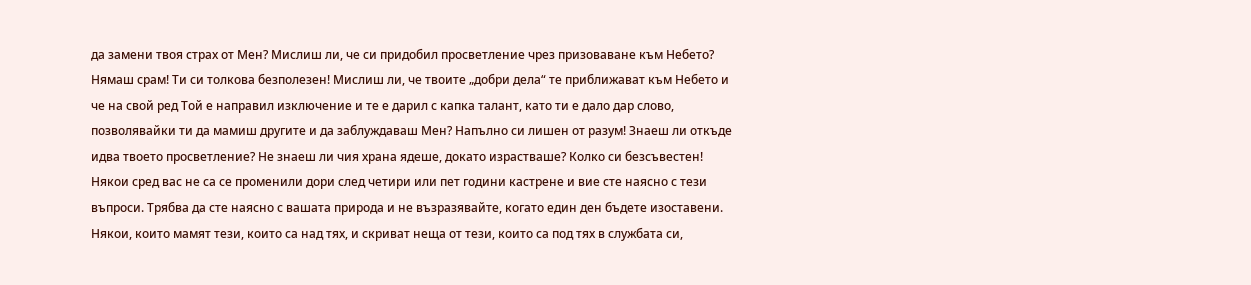да замени твоя страх от Мен? Мислиш ли, че си придобил просветление чрез призоваване към Небето? Нямаш срам! Ти си толкова безполезен! Мислиш ли, че твоите „добри дела“ те приближават към Небето и че на свой ред Той е направил изключение и те е дарил с капка талант, като ти е дало дар слово, позволявайки ти да мамиш другите и да заблуждаваш Мен? Напълно си лишен от разум! Знаеш ли откъде идва твоето просветление? Не знаеш ли чия храна ядеше, докато израстваше? Колко си безсъвестен! Някои сред вас не са се променили дори след четири или пет години кастрене и вие сте наясно с тези въпроси. Трябва да сте наясно с вашата природа и не възразявайте, когато един ден бъдете изоставени. Някои, които мамят тези, които са над тях, и скриват неща от тези, които са под тях в службата си,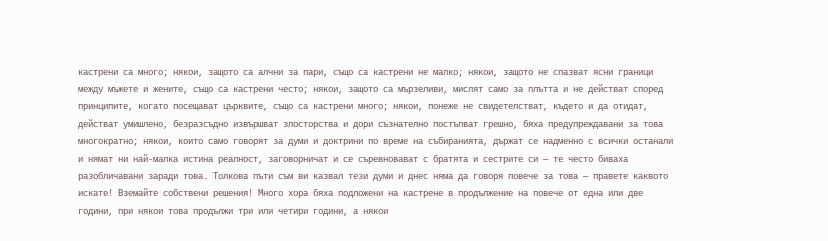кастрени са много; някои, защото са алчни за пари, също са кастрени не малко; някои, защото не спазват ясни граници между мъжете и жените, също са кастрени често; някои, защото са мързеливи, мислят само за плътта и не действат според принципите, когато посещават църквите, също са кастрени много; някои, понеже не свидетелстват, където и да отидат, действат умишлено, безразсъдно извършват злосторства и дори съзнателно постъпват грешно, бяха предупреждавани за това многократно; някои, които само говорят за думи и доктрини по време на събиранията, държат се надменно с всички останали и нямат ни най-малка истина реалност, заговорничат и се съревновават с братята и сестрите си — те често биваха разобличавани заради това. Толкова пъти съм ви казвал тези думи и днес няма да говоря повече за това — правете каквото искате! Вземайте собствени решения! Много хора бяха подложени на кастрене в продължение на повече от една или две години, при някои това продължи три или четири години, а някои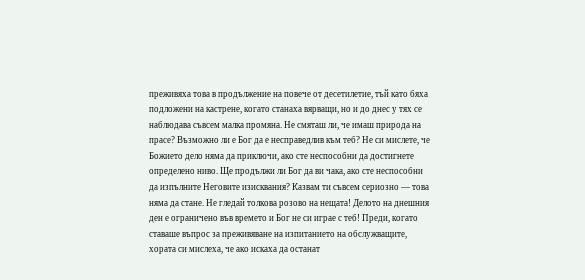преживяха това в продължение на повече от десетилетие, тъй като бяха подложени на кастрене, когато станаха вярващи, но и до днес у тях се наблюдава съвсем малка промяна. Не смяташ ли, че имаш природа на прасе? Възможно ли е Бог да е несправедлив към теб? Не си мислете, че Божието дело няма да приключи, ако сте неспособни да достигнете определено ниво. Ще продължи ли Бог да ви чака, ако сте неспособни да изпълните Неговите изисквания? Казвам ти съвсем сериозно — това няма да стане. Не гледай толкова розово на нещата! Делото на днешния ден е ограничено във времето и Бог не си играе с теб! Преди, когато ставаше въпрос за преживяване на изпитанието на обслужващите, хората си мислеха, че ако искаха да останат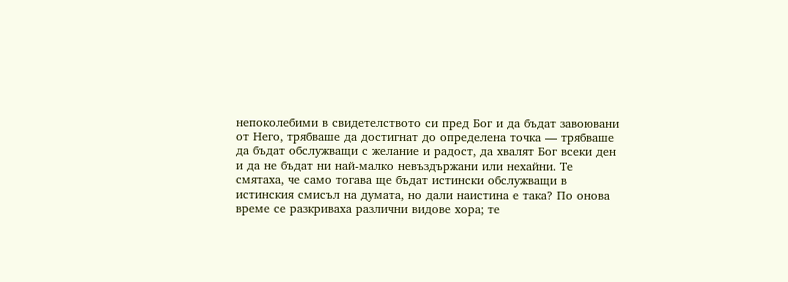непоколебими в свидетелството си пред Бог и да бъдат завоювани от Него, трябваше да достигнат до определена точка — трябваше да бъдат обслужващи с желание и радост, да хвалят Бог всеки ден и да не бъдат ни най-малко невъздържани или нехайни. Те смятаха, че само тогава ще бъдат истински обслужващи в истинския смисъл на думата, но дали наистина е така? По онова време се разкриваха различни видове хора; те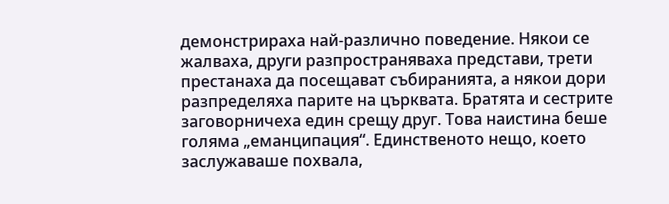демонстрираха най-различно поведение. Някои се жалваха, други разпространяваха представи, трети престанаха да посещават събиранията, а някои дори разпределяха парите на църквата. Братята и сестрите заговорничеха един срещу друг. Това наистина беше голяма „еманципация“. Единственото нещо, което заслужаваше похвала,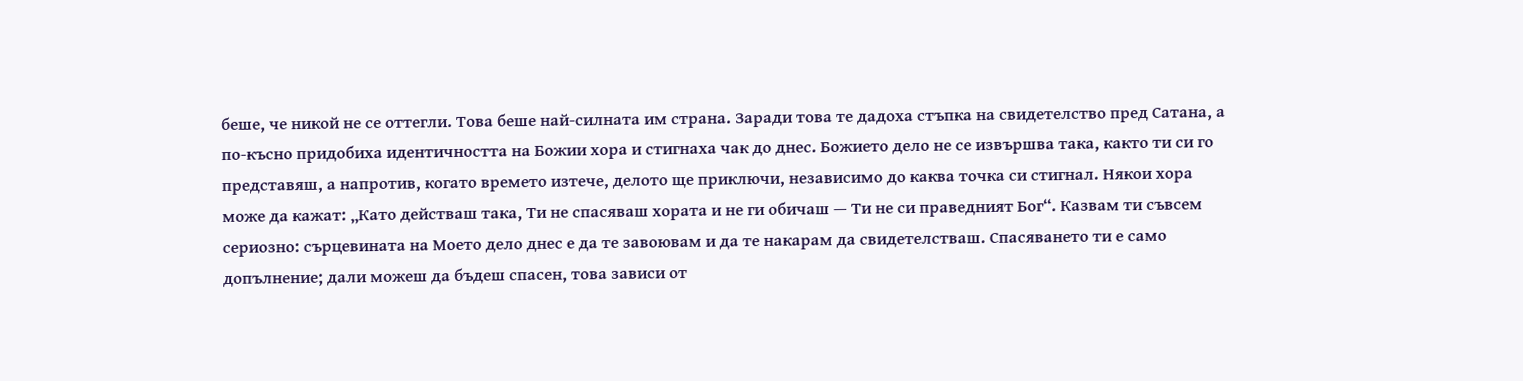беше, че никой не се оттегли. Това беше най-силната им страна. Заради това те дадоха стъпка на свидетелство пред Сатана, а по-късно придобиха идентичността на Божии хора и стигнаха чак до днес. Божието дело не се извършва така, както ти си го представяш, а напротив, когато времето изтече, делото ще приключи, независимо до каква точка си стигнал. Някои хора може да кажат: „Като действаш така, Ти не спасяваш хората и не ги обичаш — Ти не си праведният Бог“. Казвам ти съвсем сериозно: сърцевината на Моето дело днес е да те завоювам и да те накарам да свидетелстваш. Спасяването ти е само допълнение; дали можеш да бъдеш спасен, това зависи от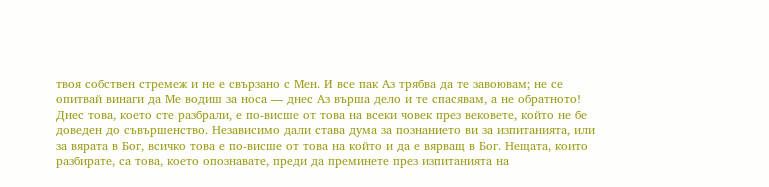твоя собствен стремеж и не е свързано с Мен. И все пак Аз трябва да те завоювам; не се опитвай винаги да Ме водиш за носа — днес Аз върша дело и те спасявам, а не обратното!
Днес това, което сте разбрали, е по-висше от това на всеки човек през вековете, който не бе доведен до съвършенство. Независимо дали става дума за познанието ви за изпитанията, или за вярата в Бог, всичко това е по-висше от това на който и да е вярващ в Бог. Нещата, които разбирате, са това, което опознавате, преди да преминете през изпитанията на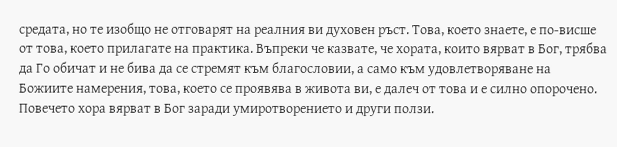средата, но те изобщо не отговарят на реалния ви духовен ръст. Това, което знаете, е по-висше от това, което прилагате на практика. Въпреки че казвате, че хората, които вярват в Бог, трябва да Го обичат и не бива да се стремят към благословии, а само към удовлетворяване на Божиите намерения, това, което се проявява в живота ви, е далеч от това и е силно опорочено. Повечето хора вярват в Бог заради умиротворението и други ползи.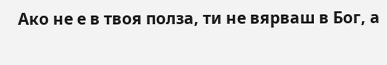Ако не е в твоя полза, ти не вярваш в Бог, а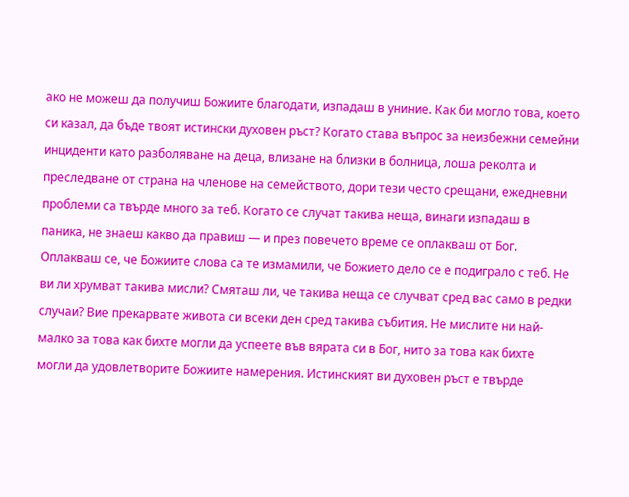ако не можеш да получиш Божиите благодати, изпадаш в униние. Как би могло това, което си казал, да бъде твоят истински духовен ръст? Когато става въпрос за неизбежни семейни инциденти като разболяване на деца, влизане на близки в болница, лоша реколта и преследване от страна на членове на семейството, дори тези често срещани, ежедневни проблеми са твърде много за теб. Когато се случат такива неща, винаги изпадаш в паника, не знаеш какво да правиш — и през повечето време се оплакваш от Бог. Оплакваш се, че Божиите слова са те измамили, че Божието дело се е подиграло с теб. Не ви ли хрумват такива мисли? Смяташ ли, че такива неща се случват сред вас само в редки случаи? Вие прекарвате живота си всеки ден сред такива събития. Не мислите ни най-малко за това как бихте могли да успеете във вярата си в Бог, нито за това как бихте могли да удовлетворите Божиите намерения. Истинският ви духовен ръст е твърде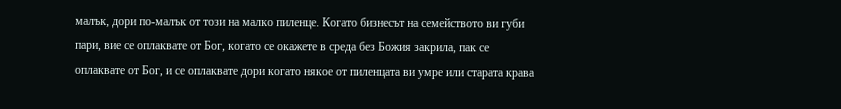малък, дори по-малък от този на малко пиленце. Когато бизнесът на семейството ви губи пари, вие се оплаквате от Бог, когато се окажете в среда без Божия закрила, пак се оплаквате от Бог, и се оплаквате дори когато някое от пиленцата ви умре или старата крава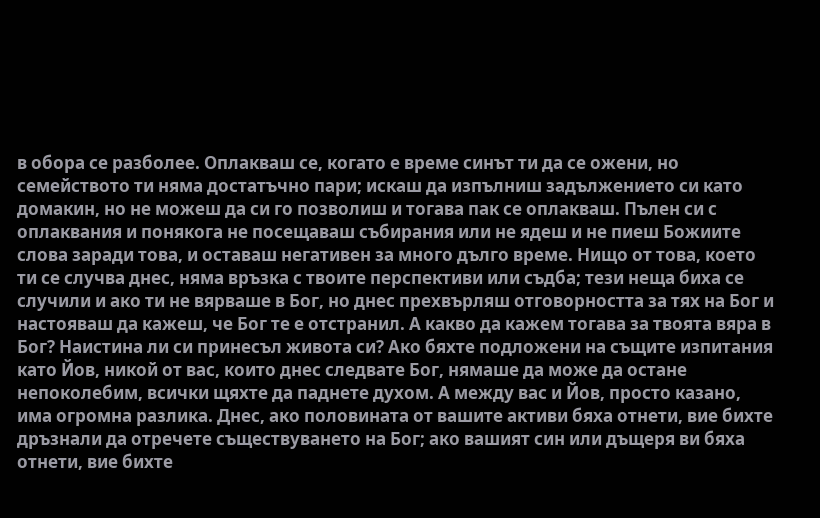в обора се разболее. Оплакваш се, когато е време синът ти да се ожени, но семейството ти няма достатъчно пари; искаш да изпълниш задължението си като домакин, но не можеш да си го позволиш и тогава пак се оплакваш. Пълен си с оплаквания и понякога не посещаваш събирания или не ядеш и не пиеш Божиите слова заради това, и оставаш негативен за много дълго време. Нищо от това, което ти се случва днес, няма връзка с твоите перспективи или съдба; тези неща биха се случили и ако ти не вярваше в Бог, но днес прехвърляш отговорността за тях на Бог и настояваш да кажеш, че Бог те е отстранил. А какво да кажем тогава за твоята вяра в Бог? Наистина ли си принесъл живота си? Ако бяхте подложени на същите изпитания като Йов, никой от вас, които днес следвате Бог, нямаше да може да остане непоколебим, всички щяхте да паднете духом. А между вас и Йов, просто казано, има огромна разлика. Днес, ако половината от вашите активи бяха отнети, вие бихте дръзнали да отречете съществуването на Бог; ако вашият син или дъщеря ви бяха отнети, вие бихте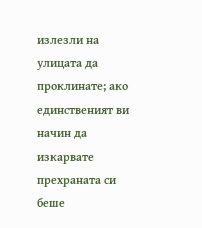излезли на улицата да проклинате; ако единственият ви начин да изкарвате прехраната си беше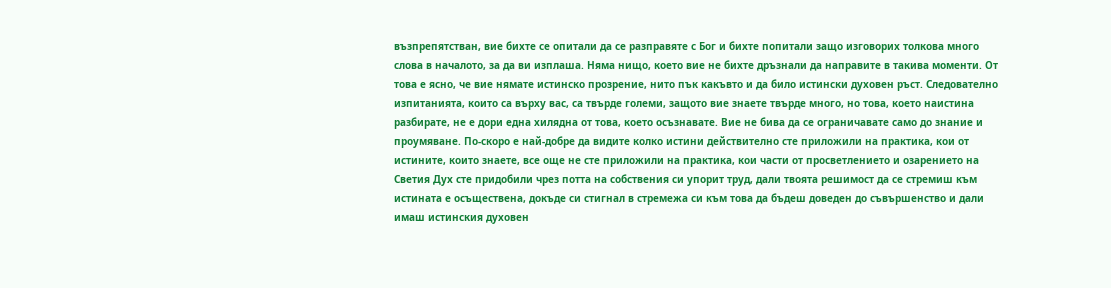възпрепятстван, вие бихте се опитали да се разправяте с Бог и бихте попитали защо изговорих толкова много слова в началото, за да ви изплаша. Няма нищо, което вие не бихте дръзнали да направите в такива моменти. От това е ясно, че вие нямате истинско прозрение, нито пък какъвто и да било истински духовен ръст. Следователно изпитанията, които са върху вас, са твърде големи, защото вие знаете твърде много, но това, което наистина разбирате, не е дори една хилядна от това, което осъзнавате. Вие не бива да се ограничавате само до знание и проумяване. По-скоро е най-добре да видите колко истини действително сте приложили на практика, кои от истините, които знаете, все още не сте приложили на практика, кои части от просветлението и озарението на Светия Дух сте придобили чрез потта на собствения си упорит труд, дали твоята решимост да се стремиш към истината е осъществена, докъде си стигнал в стремежа си към това да бъдеш доведен до съвършенство и дали имаш истинския духовен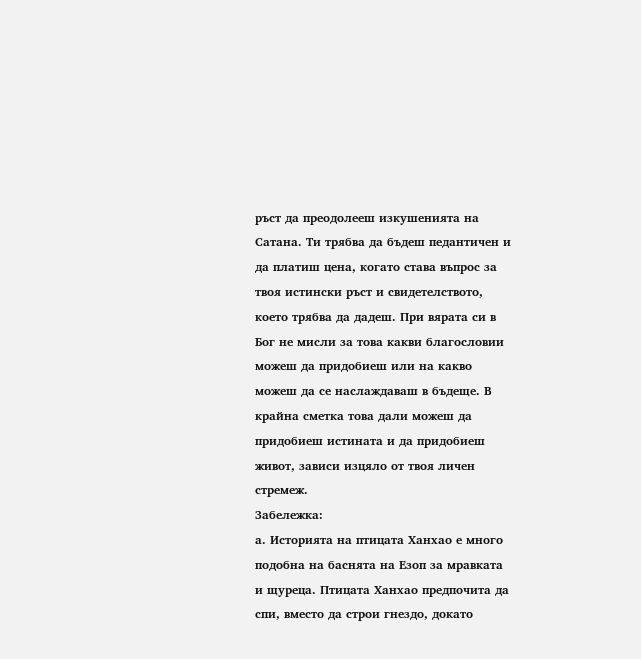ръст да преодолееш изкушенията на Сатана. Ти трябва да бъдеш педантичен и да платиш цена, когато става въпрос за твоя истински ръст и свидетелството, което трябва да дадеш. При вярата си в Бог не мисли за това какви благословии можеш да придобиеш или на какво можеш да се наслаждаваш в бъдеще. В крайна сметка това дали можеш да придобиеш истината и да придобиеш живот, зависи изцяло от твоя личен стремеж.
Забележка:
а. Историята на птицата Ханхао е много подобна на баснята на Езоп за мравката и щуреца. Птицата Ханхао предпочита да спи, вместо да строи гнездо, докато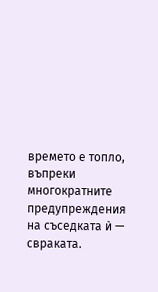времето е топло, въпреки многократните предупреждения на съседката ѝ — свраката.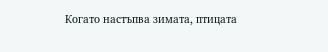Когато настъпва зимата, птицата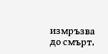измръзва до смърт.